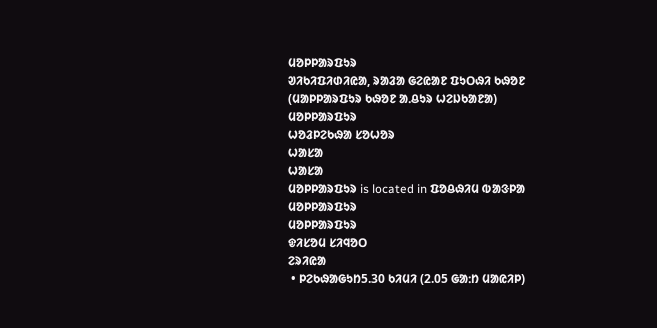ᱢᱚᱞᱞᱟᱨᱯᱩᱨ
ᱣᱤᱠᱤᱯᱤᱰᱤᱭᱟ, ᱨᱟᱲᱟ ᱜᱮᱭᱟᱱ ᱯᱩᱛᱷᱤ ᱠᱷᱚᱱ
(ᱢᱟᱞᱞᱟᱨᱯᱩᱨ ᱠᱷᱚᱱ ᱟᱹᱪᱩᱨ ᱦᱮᱡᱠᱟᱱᱟ)
ᱢᱚᱞᱞᱟᱨᱯᱩᱨ
ᱦᱚᱲᱞᱮᱠᱷᱟ ᱥᱚᱦᱚᱨ
ᱦᱟᱥᱟ
ᱦᱟᱥᱟ
ᱢᱚᱞᱞᱟᱨᱯᱩᱨ is located in ᱯᱚᱪᱷᱤᱢ ᱵᱟᱝᱞᱟ
ᱢᱚᱞᱞᱟᱨᱯᱩᱨ
ᱢᱚᱞᱞᱟᱨᱯᱩᱨ
ᱫᱤᱥᱚᱢ ᱥᱤᱧᱚᱛ
ᱮᱨᱤᱭᱟ
 • ᱞᱮᱠᱷᱟᱜᱩᱴ5.30 ᱠᱤᱢᱤ (2.05 ᱜᱟᱺᱴ ᱢᱟᱭᱤᱞ)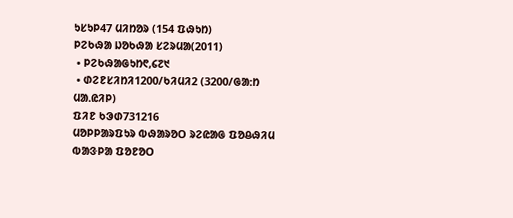ᱩᱥᱩᱞ47 ᱢᱤᱴᱚᱨ (154 ᱯᱷᱩᱴ)
ᱞᱮᱠᱷᱟ ᱡᱚᱠᱷᱟ ᱥᱮᱨᱢᱟ(2011)
 • ᱞᱮᱠᱷᱟᱜᱩᱴ᱖,᱔᱗᱑
 • ᱰᱮᱱᱥᱤᱴᱤ1200/ᱠᱤᱢᱤ2 (3200/ᱜᱟᱺᱴ ᱢᱟᱹᱭᱤᱞ)
ᱯᱤᱱ ᱠᱳᱰ731216
ᱢᱚᱞᱞᱟᱨᱯᱩᱨ ᱵᱷᱟᱨᱚᱛ ᱨᱮᱭᱟᱜ ᱯᱚᱪᱷᱤᱢ ᱵᱟᱝᱞᱟ ᱯᱚᱱᱚᱛ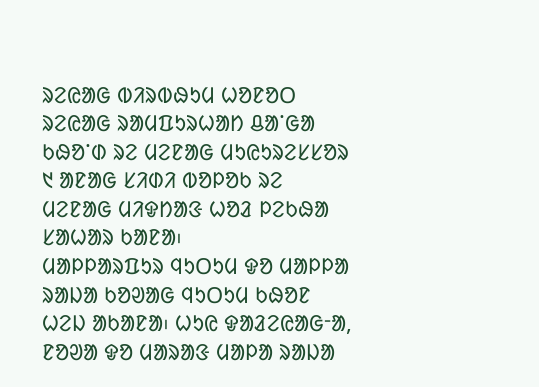ᱨᱮᱭᱟᱜ ᱵᱤᱨᱵᱷᱩᱢ ᱦᱚᱱᱚᱛ ᱨᱮᱭᱟᱜ ᱨᱟᱢᱯᱩᱨᱦᱟᱴ ᱪᱟᱸᱜᱟ ᱠᱷᱚᱸᱰ ᱨᱮ ᱢᱮᱱᱟᱜ ᱢᱩᱭᱩᱨᱮᱥᱥᱚᱨ ᱑ ᱟᱱᱟᱜ ᱥᱤᱰᱤ ᱵᱚᱞᱚᱠ ᱨᱮ ᱢᱮᱱᱟᱜ ᱢᱤᱫᱴᱟᱝ ᱦᱚᱲ ᱞᱮᱠᱷᱟ ᱥᱟᱦᱟᱨ ᱠᱟᱱᱟ᱾
ᱢᱟᱞᱞᱟᱨᱯᱩᱨ ᱧᱩᱛᱩᱢ ᱫᱚ ᱢᱟᱞᱞᱟ ᱨᱟᱡᱟ ᱠᱚᱣᱟᱜ ᱧᱩᱛᱩᱢ ᱠᱷᱚᱱ ᱦᱮᱡ ᱟᱠᱟᱱᱟ᱾ ᱦᱩᱭ ᱫᱟᱲᱮᱭᱟᱜᱼᱟ, ᱱᱚᱣᱟ ᱫᱚ ᱢᱟᱨᱟᱝ ᱢᱟᱞᱟ ᱨᱟᱡᱟ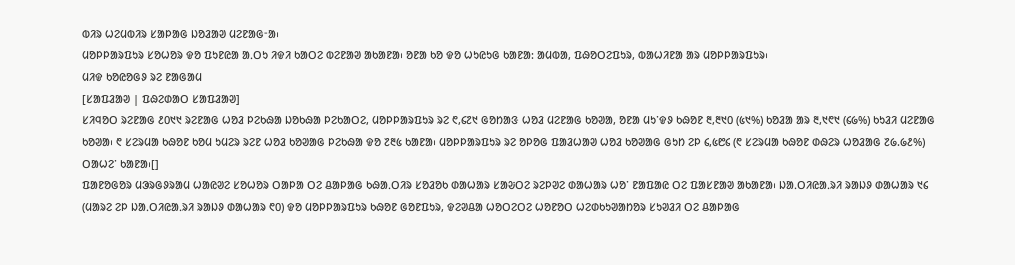ᱵᱤᱨ ᱦᱮᱢᱵᱤᱨ ᱥᱟᱞᱟᱜ ᱡᱚᱲᱟᱣ ᱢᱮᱱᱟᱜᱼᱟ᱾
ᱢᱚᱞᱞᱟᱨᱯᱩᱨ ᱥᱚᱦᱚᱨ ᱫᱚ ᱯᱩᱱᱭᱟ ᱟᱹᱛᱩ ᱤᱫᱤ ᱠᱟᱛᱮ ᱵᱮᱱᱟᱣ ᱟᱠᱟᱱᱟ᱾ ᱚᱱᱟ ᱠᱚ ᱫᱚ ᱦᱩᱭᱩᱜ ᱠᱟᱱᱟ: ᱟᱢᱵᱟ, ᱯᱷᱚᱛᱮᱯᱩᱨ, ᱵᱟᱦᱤᱱᱟ ᱟᱨ ᱢᱚᱞᱞᱟᱨᱯᱩᱨ᱾
ᱢᱤᱫ ᱠᱚᱭᱚᱜᱽ ᱨᱮ ᱱᱟᱜᱟᱢ
[ᱥᱟᱯᱲᱟᱣ | ᱯᱷᱮᱰᱟᱛ ᱥᱟᱯᱲᱟᱣ]
ᱥᱤᱧᱚᱛ ᱨᱮᱱᱟᱜ ᱒᱐᱑᱑ ᱨᱮᱱᱟᱜ ᱦᱚᱲ ᱞᱮᱠᱷᱟ ᱡᱚᱠᱷᱟ ᱞᱮᱠᱟᱛᱮ, ᱢᱚᱞᱞᱟᱨᱯᱩᱨ ᱨᱮ ᱖,᱔᱗᱑ ᱜᱚᱴᱟᱝ ᱦᱚᱲ ᱢᱮᱱᱟᱜ ᱠᱚᱣᱟ, ᱚᱱᱟ ᱢᱩᱸᱫᱽ ᱠᱷᱚᱱ ᱓,᱓᱑᱐ (᱕᱑%) ᱠᱚᱲᱟ ᱟᱨ ᱓,᱑᱖᱑ (᱔᱙%) ᱠᱩᱲᱤ ᱢᱮᱱᱟᱜ ᱠᱚᱣᱟ᱾ ᱖ ᱥᱮᱨᱢᱟ ᱠᱷᱚᱱ ᱠᱚᱢ ᱩᱢᱮᱨ ᱨᱮᱱ ᱦᱚᱲ ᱠᱚᱣᱟᱜ ᱞᱮᱠᱷᱟ ᱫᱚ ᱗᱓᱕ ᱠᱟᱱᱟ᱾ ᱢᱚᱞᱞᱟᱨᱯᱩᱨ ᱨᱮ ᱚᱞᱚᱜ ᱯᱟᱲᱦᱟᱣ ᱦᱚᱲ ᱠᱚᱣᱟᱜ ᱜᱩᱴ ᱮᱞ ᱔,᱕᱘᱔ (᱖ ᱥᱮᱨᱢᱟ ᱠᱷᱚᱱ ᱰᱷᱮᱨ ᱦᱚᱲᱟᱜ ᱗᱙.᱙᱒%) ᱛᱟᱦᱮᱸ ᱠᱟᱱᱟ᱾[]
ᱯᱟᱱᱚᱜᱚᱨ ᱢᱳᱨᱜᱽᱨᱟᱢ ᱦᱟᱭᱣᱮ ᱥᱚᱦᱚᱨ ᱛᱟᱞᱟ ᱛᱮ ᱪᱟᱞᱟᱜ ᱠᱷᱟᱹᱛᱤᱨ ᱥᱚᱲᱚᱠ ᱰᱟᱦᱟᱨ ᱥᱟᱶᱛᱮ ᱨᱮᱞᱣᱮ ᱰᱟᱦᱟᱨ ᱦᱚᱸ ᱱᱟᱯᱟᱭ ᱛᱮ ᱯᱟᱥᱱᱟᱣ ᱟᱠᱟᱱᱟ᱾ ᱡᱟᱹᱛᱤᱭᱟᱹᱨᱤ ᱨᱟᱡᱽ ᱰᱟᱦᱟᱨ ᱑᱔ (ᱢᱟᱨᱮ ᱮᱞ ᱡᱟᱹᱛᱤᱭᱟᱹᱨᱤ ᱨᱟᱡᱽ ᱰᱟᱦᱟᱨ ᱖᱐) ᱫᱚ ᱢᱚᱞᱞᱟᱨᱯᱩᱨ ᱠᱷᱚᱱ ᱜᱚᱱᱯᱩᱨ, ᱫᱮᱣᱪᱟ ᱦᱚᱛᱮᱛᱮ ᱦᱚᱱᱚᱛ ᱦᱮᱰᱠᱩᱣᱟᱴᱚᱨ ᱥᱩᱣᱲᱤ ᱛᱮ ᱪᱟᱞᱟᱜ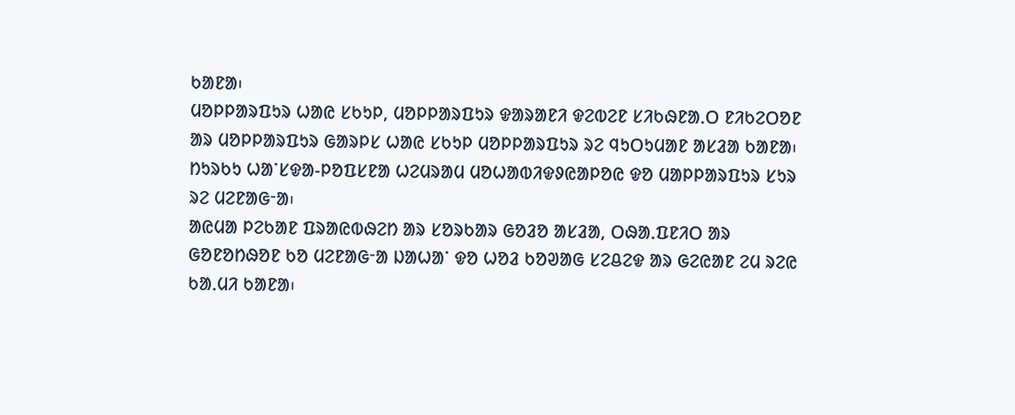ᱠᱟᱱᱟ᱾
ᱢᱚᱞᱞᱟᱨᱯᱩᱨ ᱦᱟᱭ ᱥᱠᱩᱞ, ᱢᱚᱞᱞᱟᱨᱯᱩᱨ ᱫᱟᱨᱟᱱᱤ ᱫᱮᱵᱮᱱ ᱥᱤᱠᱷᱱᱟᱹᱛ ᱱᱤᱠᱮᱛᱚᱱ ᱟᱨ ᱢᱚᱞᱞᱟᱨᱯᱩᱨ ᱜᱟᱨᱞᱥ ᱦᱟᱭ ᱥᱠᱩᱞ ᱢᱚᱞᱞᱟᱨᱯᱩᱨ ᱨᱮ ᱧᱩᱛᱩᱢᱟᱱ ᱟᱥᱲᱟ ᱠᱟᱱᱟ᱾ ᱴᱩᱨᱠᱩ ᱦᱟᱸᱥᱫᱟ-ᱞᱚᱯᱥᱱᱟ ᱦᱮᱢᱨᱟᱢ ᱢᱚᱦᱟᱵᱤᱫᱽᱭᱟᱞᱚᱭ ᱫᱚ ᱢᱟᱞᱞᱟᱨᱯᱩᱨ ᱥᱩᱨ ᱨᱮ ᱢᱮᱱᱟᱜᱼᱟ᱾
ᱟᱭᱢᱟ ᱞᱮᱠᱟᱱ ᱯᱨᱟᱭᱵᱷᱮᱴ ᱟᱨ ᱥᱚᱨᱠᱟᱨ ᱜᱚᱲᱚ ᱟᱥᱲᱟ, ᱛᱷᱟᱹᱯᱱᱤᱛ ᱟᱨ ᱜᱚᱱᱚᱴᱷᱚᱱ ᱠᱚ ᱢᱮᱱᱟᱜᱼᱟ ᱡᱟᱦᱟᱸ ᱫᱚ ᱦᱚᱲ ᱠᱚᱣᱟᱜ ᱥᱮᱪᱮᱫ ᱟᱨ ᱜᱮᱭᱟᱱ ᱮᱢ ᱨᱮᱭ ᱠᱟᱹᱢᱤ ᱠᱟᱱᱟ᱾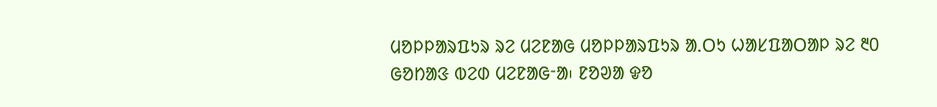ᱢᱚᱞᱞᱟᱨᱯᱩᱨ ᱨᱮ ᱢᱮᱱᱟᱜ ᱢᱚᱞᱞᱟᱨᱯᱩᱨ ᱟᱹᱛᱩ ᱦᱟᱥᱯᱟᱛᱟᱞ ᱨᱮ ᱓᱐ ᱜᱚᱴᱟᱝ ᱵᱮᱰ ᱢᱮᱱᱟᱜᱼᱟ᱾ ᱱᱚᱣᱟ ᱫᱚ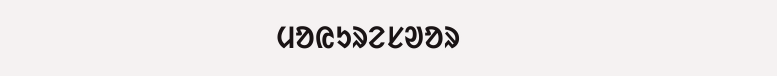ᱢᱚᱭᱩᱨᱮᱥᱣᱚᱨ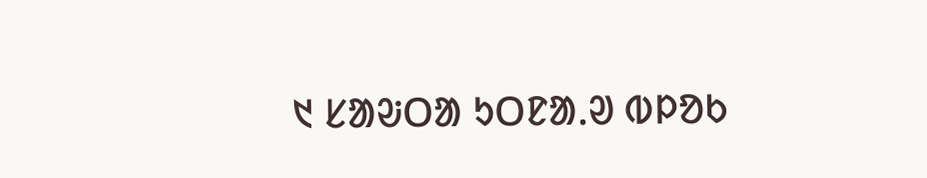᱑ ᱥᱟᱶᱛᱟ ᱩᱛᱱᱟᱹᱣ ᱵᱞᱚᱠ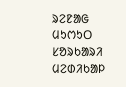ᱨᱮᱱᱟᱜ ᱢᱩᱬᱩᱛ ᱥᱚᱨᱠᱟᱨᱤ ᱢᱮᱰᱤᱠᱟᱞ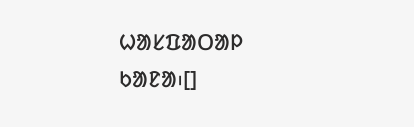ᱦᱟᱥᱯᱟᱛᱟᱞ ᱠᱟᱱᱟ᱾[]